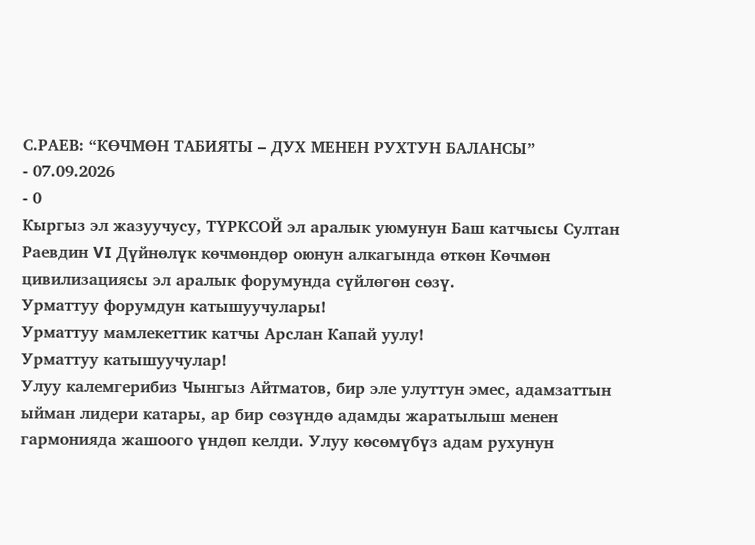С.РАЕВ: “КӨЧМӨН ТАБИЯТЫ – ДУХ МЕНЕН РУХТУН БАЛАНСЫ”
- 07.09.2026
- 0
Кыргыз эл жазуучусу, ТҮРКСОЙ эл аралык уюмунун Баш катчысы Султан Раевдин VI Дүйнөлүк көчмөндөр оюнун алкагында өткөн Көчмөн цивилизациясы эл аралык форумунда сүйлөгөн сөзү.
Урматтуу форумдун катышуучулары!
Урматтуу мамлекеттик катчы Арслан Капай уулу!
Урматтуу катышуучулар!
Улуу калемгерибиз Чынгыз Айтматов, бир эле улуттун эмес, адамзаттын ыйман лидери катары, ар бир сөзүндө адамды жаратылыш менен гармонияда жашоого үндөп келди. Улуу көсөмүбүз адам рухунун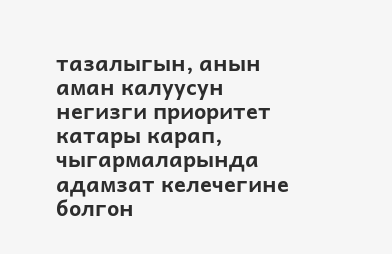тазалыгын, анын аман калуусун негизги приоритет катары карап, чыгармаларында адамзат келечегине болгон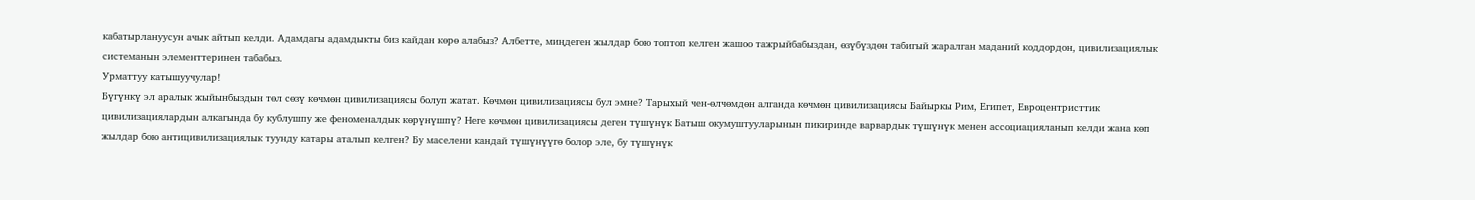кабатырлануусун ачык айтып келди. Адамдагы адамдыкты биз кайдан көрө алабыз? Албетте, миңдеген жылдар бою топтоп келген жашоо тажрыйбабыздан, өзүбүздөн табигый жаралган маданий коддордон, цивилизациялык системанын элементтеринен табабыз.
Урматтуу катышуучулар!
Бүгүнкү эл аралык жыйынбыздын төл сөзү көчмөн цивилизациясы болуп жатат. Көчмөн цивилизациясы бул эмне? Тарыхый чен-өлчөмдөн алганда көчмөн цивилизациясы Байыркы Рим, Египет, Евроцентристтик цивилизациялардын алкагында бу кублушпу же феноменалдык көрүнүшпү? Неге көчмөн цивилизациясы деген түшүнүк Батыш окумуштууларынын пикиринде варвардык түшүнүк менен ассоциацияланып келди жана көп жылдар бою антицивилизациялык туунду катары аталып келген? Бу маселени кандай түшүнүүгө болор эле, бу түшүнүк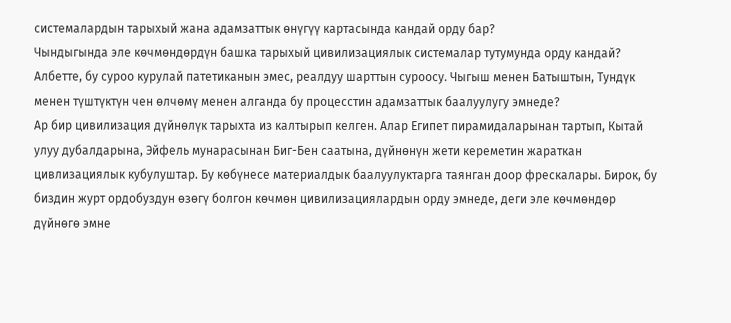системалардын тарыхый жана адамзаттык өнүгүү картасында кандай орду бар?
Чындыгында эле көчмөндөрдүн башка тарыхый цивилизациялык системалар тутумунда орду кандай? Албетте, бу суроо курулай патетиканын эмес, реалдуу шарттын суроосу. Чыгыш менен Батыштын, Тундүк менен түштүктүн чен өлчөмү менен алганда бу процесстин адамзаттык баалуулугу эмнеде?
Ар бир цивилизация дүйнөлүк тарыхта из калтырып келген. Алар Египет пирамидаларынан тартып, Кытай улуу дубалдарына, Эйфель мунарасынан Биг-Бен саатына, дүйнөнүн жети кереметин жараткан цивлизациялык кубулуштар. Бу көбүнесе материалдык баалуулуктарга таянган доор фрескалары. Бирок, бу биздин журт ордобуздун өзөгү болгон көчмөн цивилизациялардын орду эмнеде, деги эле көчмөндөр дүйнөгө эмне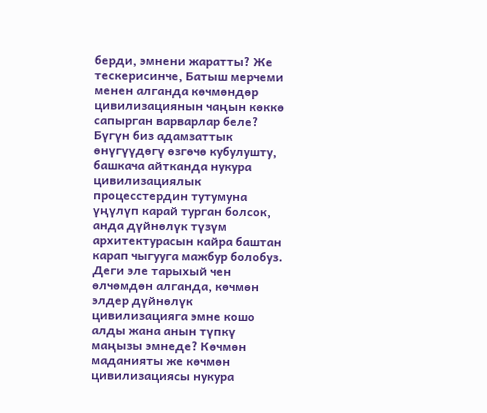берди, эмнени жаратты? Же тескерисинче, Батыш мерчеми менен алганда көчмөндөр цивилизациянын чаңын көккө сапырган варварлар беле?
Бүгүн биз адамзаттык өнүгүүдөгү өзгөчө кубулушту, башкача айтканда нукура цивилизациялык процесстердин тутумуна үңүлүп карай турган болсок, анда дүйнөлүк түзүм архитектурасын кайра баштан карап чыгууга мажбур болобуз.
Деги эле тарыхый чен өлчөмдөн алганда, көчмөн элдер дүйнөлүк цивилизацияга эмне кошо алды жана анын түпкү маңызы эмнеде? Көчмөн маданияты же көчмөн цивилизациясы нукура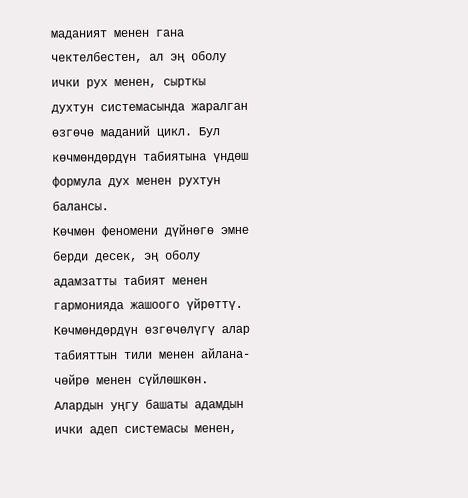маданият менен гана чектелбестен, ал эң оболу ички рух менен, сырткы духтун системасында жаралган өзгөчө маданий цикл. Бул көчмөндөрдүн табиятына үндөш формула дух менен рухтун балансы.
Көчмөн феномени дүйнөгө эмне берди десек, эң оболу адамзатты табият менен гармонияда жашоого үйрөттү. Көчмөндөрдүн өзгөчөлүгү алар табияттын тили менен айлана-чөйрө менен сүйлөшкөн. Алардын уңгу башаты адамдын ички адеп системасы менен,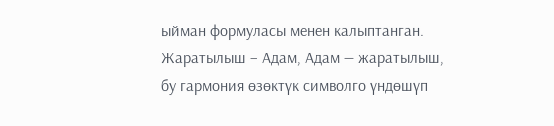ыйман формуласы менен калыптанган. Жаратылыш – Адам, Адам — жаратылыш, бу гармония өзөктүк символго үндөшүп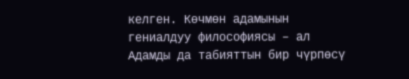келген. Көчмөн адамынын гениалдуу философиясы – ал Адамды да табияттын бир чүрпөсү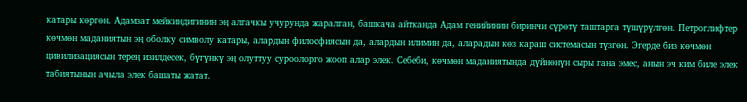катары көргөн. Адамзат мейкиндигинин эң алгачкы учурунда жаралган, башкача айтканда Адам генийинин биринчи сүрөтү таштарга түшүрүлгөн. Петроглифтер көчмөн маданиятын эң оболку символу катары, алардын филосфиясын да, алардын илимин да, аларадын көз караш системасын түзгөн. Эгерде биз көчмөн цивилизациясын терең изилдесек, бүгүнкү эң олуттуу суроолорго жооп алар элек. Себеби, көчмөн маданиятында дүйнөнүн сыры гана эмес, анын эч ким биле элек табиятынын ачыла элек башаты жатат.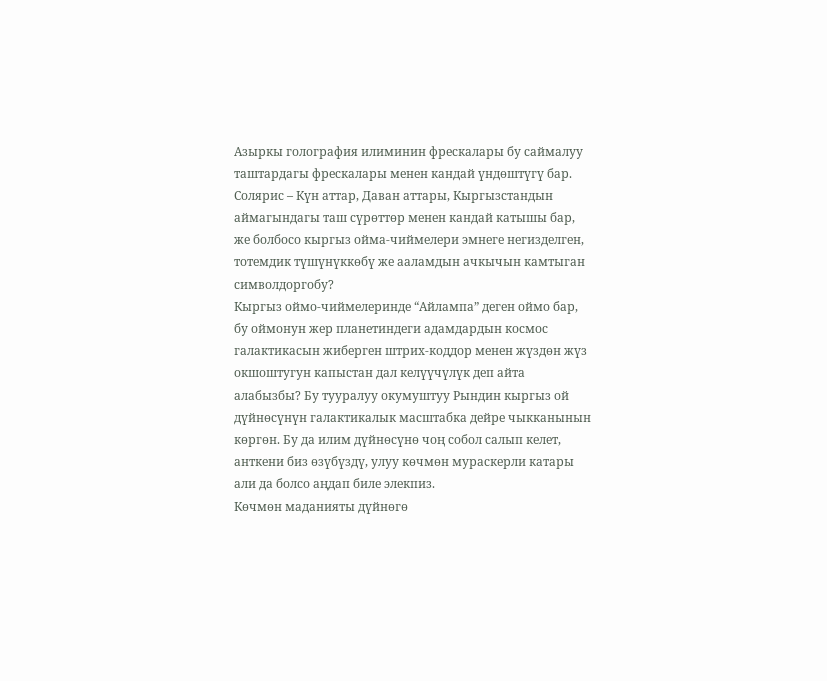Азыркы голография илиминин фрескалары бу саймалуу таштардагы фрескалары менен кандай үндөштүгү бар. Солярис – Күн аттар, Даван аттары, Кыргызстандын аймагындагы таш сүрөттөр менен кандай катышы бар, же болбосо кыргыз ойма-чиймелери эмнеге негизделген, тотемдик түшүнүккөбү же ааламдын ачкычын камтыган символдоргобу?
Кыргыз оймо-чиймелеринде “Айлампа” деген оймо бар, бу оймонун жер планетиндеги адамдардын космос галактикасын жиберген штрих-коддор менен жүздөн жүз окшоштугун капыстан дал келүүчүлүк деп айта алабызбы? Бу тууралуу окумуштуу Рындин кыргыз ой дүйнөсүнүн галактикалык масштабка дейре чыкканынын көргөн. Бу да илим дүйнөсүнө чоң собол салып келет, анткени биз өзүбүздү, улуу көчмөн мураскерли катары али да болсо аңдап биле элекпиз.
Көчмөн маданияты дүйнөгө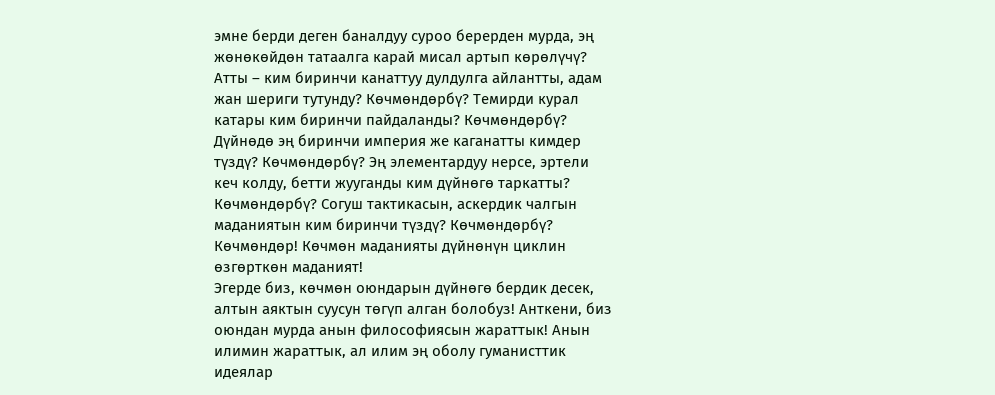эмне берди деген баналдуу суроо берерден мурда, эң жөнөкөйдөн татаалга карай мисал артып көрөлүчү? Атты – ким биринчи канаттуу дулдулга айлантты, адам жан шериги тутунду? Көчмөндөрбү? Темирди курал катары ким биринчи пайдаланды? Көчмөндөрбү? Дүйнөдө эң биринчи империя же каганатты кимдер түздү? Көчмөндөрбү? Эң элементардуу нерсе, эртели кеч колду, бетти жууганды ким дүйнөгө таркатты? Көчмөндөрбү? Согуш тактикасын, аскердик чалгын маданиятын ким биринчи түздү? Көчмөндөрбү? Көчмөндөр! Көчмөн маданияты дүйнөнүн циклин өзгөрткөн маданият!
Эгерде биз, көчмөн оюндарын дүйнөгө бердик десек, алтын аяктын суусун төгүп алган болобуз! Анткени, биз оюндан мурда анын философиясын жараттык! Анын илимин жараттык, ал илим эң оболу гуманисттик идеялар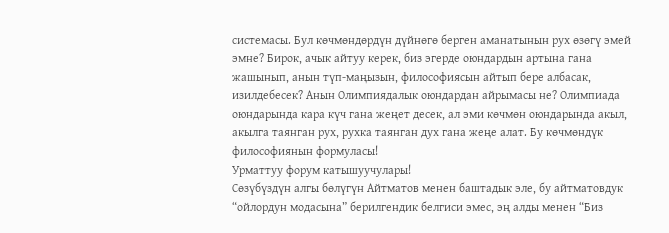системасы. Бул көчмөндөрдүн дүйнөгө берген аманатынын рух өзөгү эмей эмне? Бирок, ачык айтуу керек, биз эгерде оюндардын артына гана жашынып, анын түп-маңызын, философиясын айтып бере албасак, изилдебесек? Анын Олимпиядалык оюндардан айрымасы не? Олимпиада оюндарында кара күч гана жеңет десек, ал эми көчмөн оюндарында акыл, акылга таянган рух, рухка таянган дух гана жеңе алат. Бу көчмөндүк философиянын формуласы!
Урматтуу форум катышуучулары!
Сөзүбүздүн алгы бөлүгүн Айтматов менен баштадык эле, бу айтматовдук “ойлордун модасына” берилгендик белгиси эмес, эң алды менен “Биз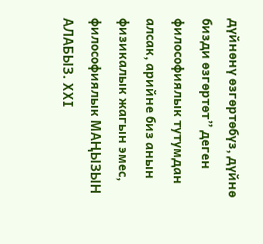дүйнөнү өзгөртөбүз, дүйнө бизди өзгөртөт” деген философиялык тутумдан алсак, арийне биз анын физикалык жагын эмес, философиялык МАҢЫЗЫН АЛАБЫЗ. ХХI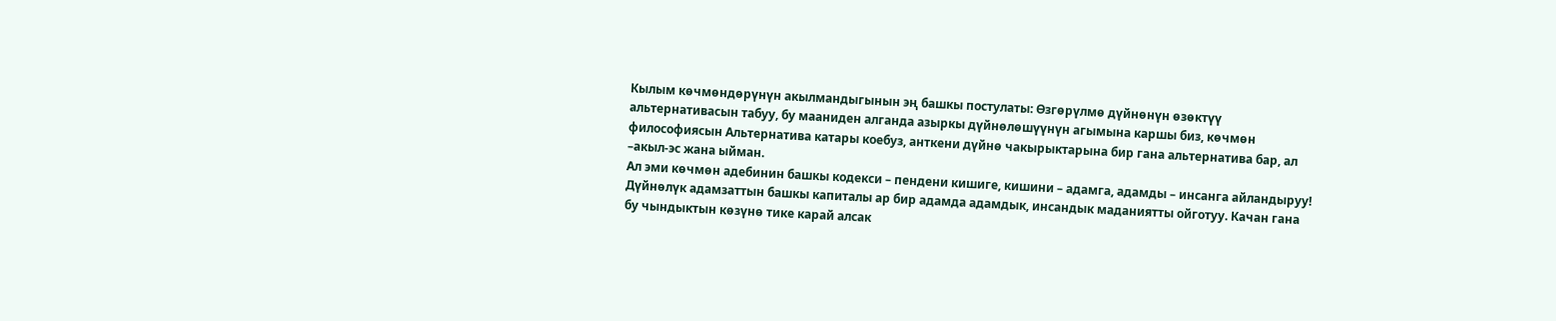Кылым көчмөндөрүнүн акылмандыгынын эң башкы постулаты: Өзгөрүлмө дүйнөнүн өзөктүү альтернативасын табуу, бу мааниден алганда азыркы дүйнөлөшүүнүн агымына каршы биз, көчмөн философиясын Альтернатива катары коебуз, анткени дүйнө чакырыктарына бир гана альтернатива бар, ал –акыл-эс жана ыйман.
Ал эми көчмөн адебинин башкы кодекси – пендени кишиге, кишини – адамга, адамды – инсанга айландыруу! Дүйнөлүк адамзаттын башкы капиталы ар бир адамда адамдык, инсандык маданиятты ойготуу. Качан гана бу чындыктын көзүнө тике карай алсак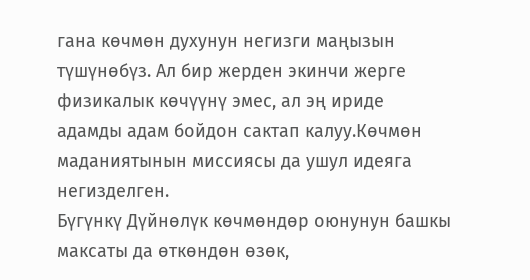гана көчмөн духунун негизги маңызын түшүнөбүз. Ал бир жерден экинчи жерге физикалык көчүүнү эмес, ал эң ириде адамды адам бойдон сактап калуу.Көчмөн маданиятынын миссиясы да ушул идеяга негизделген.
Бүгүнкү Дүйнөлүк көчмөндөр оюнунун башкы максаты да өткөндөн өзөк,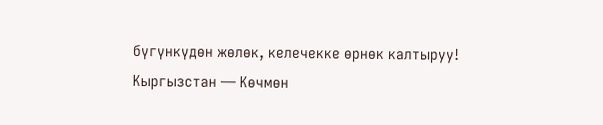бүгүнкүдөн жөлөк, келечекке өрнөк калтыруу!
Кыргызстан — Көчмөн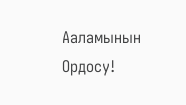Ааламынын Ордосу!